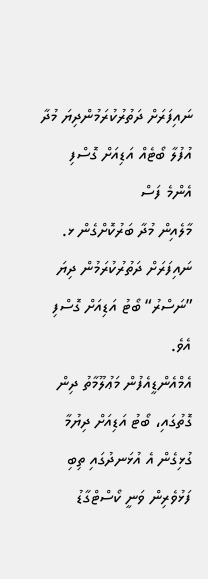ނައިފަރަށް ދަތުރުކުރަމުންދިޔަ މުދާ އުފުލާ ބޯޓެއް އަޑިއަށް ގޮސްފި
އެންމެ ފަސް
މާލެއިން މުދާ ބަރުކޮށްގެން ޅ. ނައިފަރަށް ދަތުރުކުރަމުން ދިޔަ ”ނަސްރު“ ބޯޓު އަޑިއަށް ގޮސްފި އެވެ.
އެމްއެންޑީއެފުން މަޢުލޫމާތު ދިން ގޮތުގައި، ބޯޓު އަޑިއަށް ދިޔުމާ ގުޅިގެން އެ އުޅަނދުގައި ތިބި ފަޅުވެރިން ވަނީ ކޯސްޓްގާޑު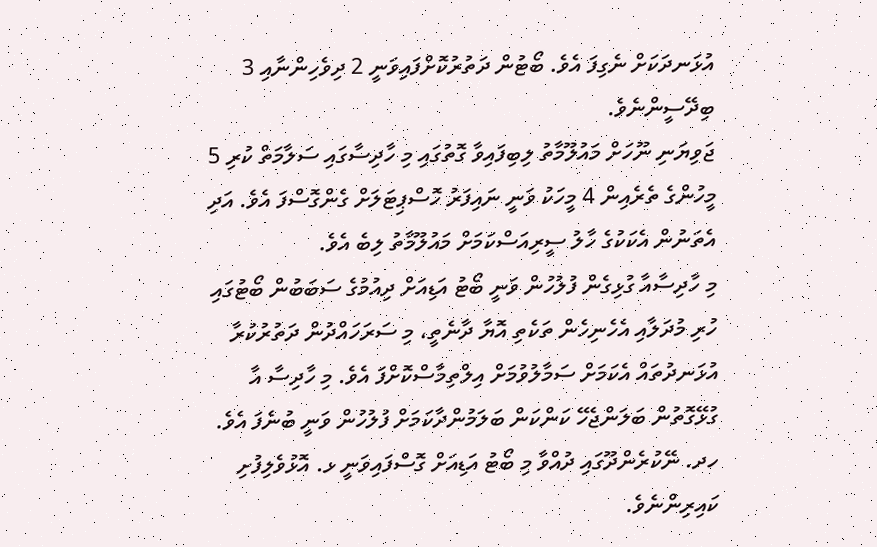އުޅަނދަކަށް ނެގިފަ އެވެ. ބޯޓުން ދަތުރުކޮށްފައިވަނީ 2 ދިވެހިންނާއި 3 ބިދޭސީންނެވެ.
ޖަވިޔަނި ނޫހަށް މައުލޫމާތު ލިބިފައިވާ ގޮތުގައި މި ހާދިސާގައި ސަލާމަތް ކުރި 5 މީހުންގެ ތެރެއިން 4 މީހަކު ވަނީ ނައިފަރު ހޮސްޕިޓަލަށް ގެންގޮސްފަ އެވެ. އަދި އެތަނުން އެކަކުގެ ހާލު ސީރިއަސްކަމަށް މައުލޫމާތު ލިބެ އެވެ.
މި ހާދިސާއާ ގުޅިގެން ފުލުހުން ވަނީ ބޯޓު އަޑިއަށް ދިއުމުގެ ސަބަބުން ބޯޓުގައި ހުރި މުދަލާއި އެހެނިހެން ތަކެތި އޮޔާ ދާނެތީ، މި ސަރަހައްދުން ދަތުރުކުރާ އުޅަނދުތައް އެކަމަށް ސަމާލުވުމަށް އިލްތިމާސްކޮށްފަ އެވެ. މި ހާދިސާ އާ ގުޅޭގޮތުން ބަލަންޖެހޭ ކަންކަން ބަލަމުންދާކަމަށް ފުލުހުން ވަނީ ބުނެފަ އެވެ.
ހދ. ނޭކުރެންދޫގައި ދުއްވާ މި ބޯޓު އަޑިއަށް ގޮސްފައިވަނީ ޅ. އޮޅުވެލިފުށި ކައިރިންނެވެ.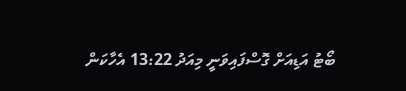ބޯޓު އަޑިއަށް ގޮސްފައިވަނީ މިއަދު 13:22 އެހާކަން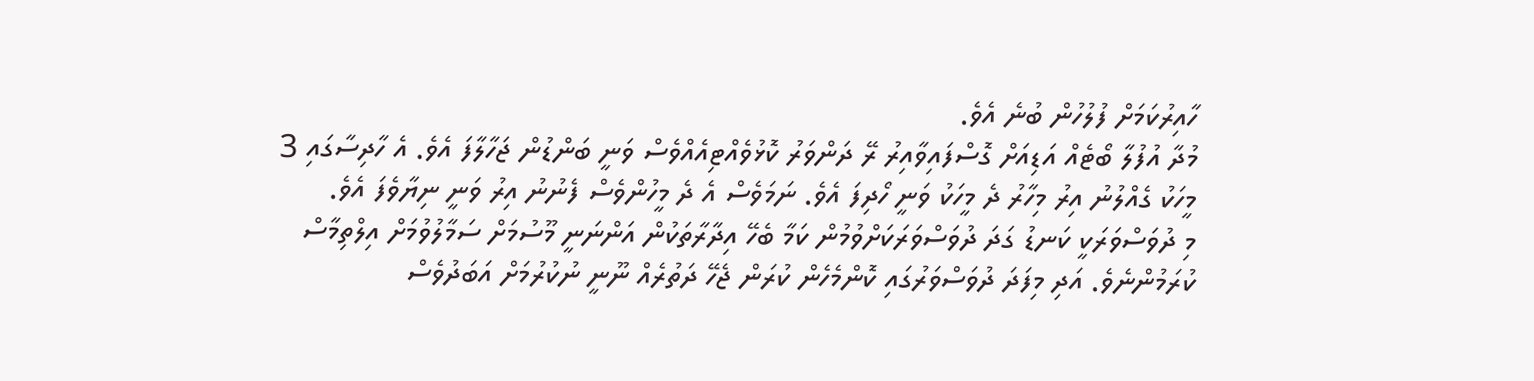ހާއިރުކަމަށް ފުލުހުން ބުނެ އެވެ.
މުދާ އުފުލާ ބޯޓެއް އަޑިއަށް ގޮސްފައިވާއިރު ރޭ ދަންވަރު ކޮޅުވެއްޓިއެއްވެސް ވަނީ ބަންޑުން ޖަހާލާފަ އެވެ. އެ ހާދިސާގައި 3 މީހަކު ގެއްލުނު އިރު މިހާރު ދެ މީހަކު ވަނީ ހޯދިފަ އެވެ. ނަމަވެސް އެ ދެ މީހުންވެސް ފެނުނު އިރު ވަނީ ނިޔާވެފަ އެވެ.
މި ދުވަސްވަރަކީ ކަނޑު ގަދަ ދުވަސްވަރަކަށްވުމުން ކަމާ ބެހޭ އިދާރާތަކުން އަންނަނީ މޫސުމަށް ސަމާލުވުމަށް އިލްތިމާސް ކުރަމުންނެވެ. އަދި މިފަދަ ދުވަސްވަރުގައި ކޮންމެހެން ކުރަން ޖެހޭ ދަތުރެއް ނޫނީ ނުކުރުމަށް އަބަދުވެސް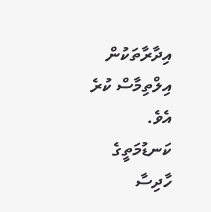އިދާރާތަކުން އިލްތިމާސް ކުރެ އެވެ.
ކަނޑުމަތީގެ ހާދިސާ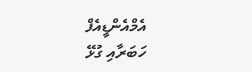އެމްއެންޑީއެފް
ހަބަރާއި ގުޅޭ